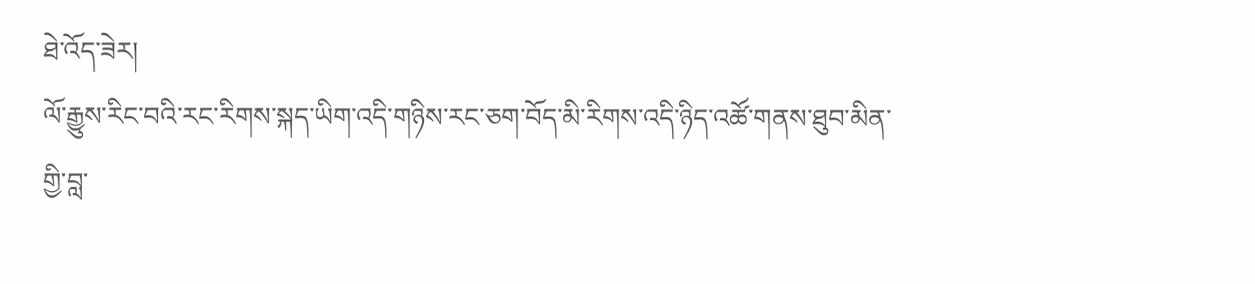ཐེ་འོད་ཟེར།
ལོ་རྒྱུས་རིང་བའི་རང་རིགས་སྐད་ཡིག་འདི་གཉིས་རང་ཅག་བོད་མི་རིགས་འདི་ཉིད་འཚོ་གནས་ཐུབ་མིན་གྱི་བླ་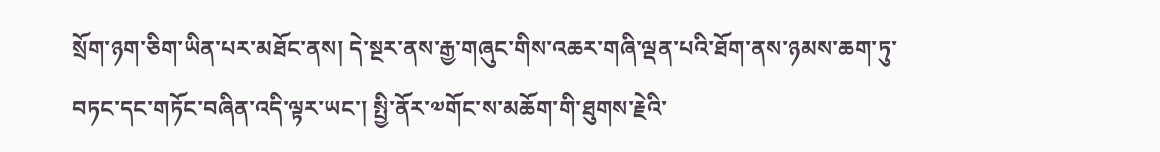སྲོག་ཉག་ཅིག་ཡིན་པར་མཐོང་ནས། དེ་སྔར་ནས་རྒྱ་གཞུང་གིས་འཆར་གཞི་ལྡན་པའི་ཐོག་ནས་ཉམས་ཆག་ཏུ་བཏང་དང་གཏོང་བཞིན་འདི་ལྟར་ཡང་། སྤྱི་ནོར་༧གོང་ས་མཆོག་གི་ཐུགས་རྗེའི་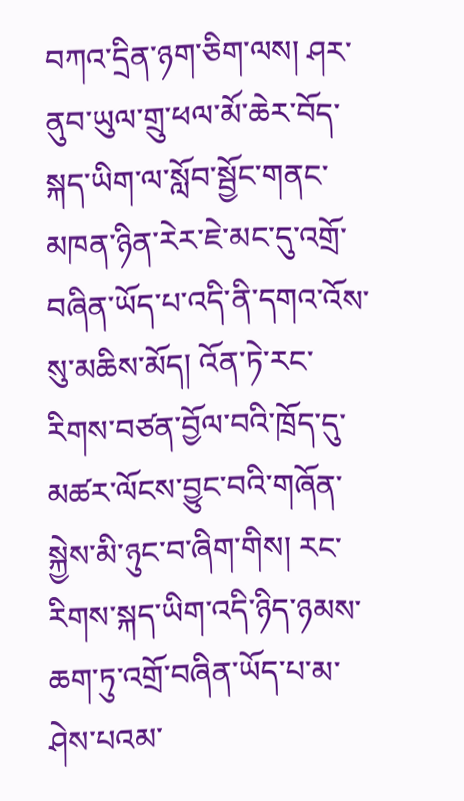བཀའ་དྲིན་ཉག་ཅིག་ལས། ཤར་ནུབ་ཡུལ་གྲུ་ཕལ་མོ་ཆེར་བོད་སྐད་ཡིག་ལ་སློབ་སྦྱོང་གནང་མཁན་ཉིན་རེར་ཇེ་མང་དུ་འགྲོ་བཞིན་ཡོད་པ་འདི་ནི་དགའ་འོས་སུ་མཆིས་མོད། འོན་ཏེ་རང་རིགས་བཙན་བྱོལ་བའི་ཁྲོད་དུ་མཚར་ལོངས་བྱུང་བའི་གཞོན་སྐྱེས་མི་ཉུང་བ་ཞིག་གིས། རང་རིགས་སྐད་ཡིག་འདི་ཉིད་ཉམས་ཆག་ཏུ་འགྲོ་བཞིན་ཡོད་པ་མ་ཤེས་པའམ་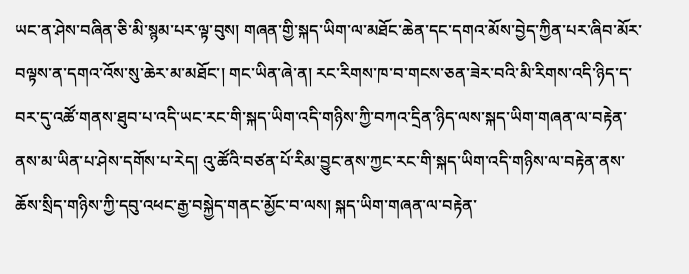ཡང་ན་ཤེས་བཞིན་ཅི་མི་སྙམ་པར་ལྟ་བུས། གཞན་གྱི་སྐད་ཡིག་ལ་མཐོང་ཆེན་དང་དགའ་མོས་བྱེད་ཀྱིན་པར་ཞིབ་མོར་བལྟས་ན་དགའ་འོས་སུ་ཆེར་མ་མཐོང་། གང་ཡིན་ཞེ་ན། རང་རིགས་ཁ་བ་གངས་ཅན་ཟེར་བའི་མི་རིགས་འདི་ཉིད་ད་བར་དུ་འཚོ་གནས་ཐུབ་པ་འདི་ཡང་རང་གི་སྐད་ཡིག་འདི་གཉིས་ཀྱི་བཀའ་དྲིན་ཉིད་ལས་སྐད་ཡིག་གཞན་ལ་བརྟེན་ནས་མ་ཡིན་པ་ཤེས་དགོས་པ་རེད། འུ་ཚོའི་བཙན་པོ་རིམ་བྱུང་ནས་ཀྱང་རང་གི་སྐད་ཡིག་འདི་གཉིས་ལ་བརྟེན་ནས་ཆོས་སྲིད་གཉིས་ཀྱི་དབུ་འཕང་རྒྱ་བསྐྱེད་གནང་མྱོང་བ་ལས། སྐད་ཡིག་གཞན་ལ་བརྟེན་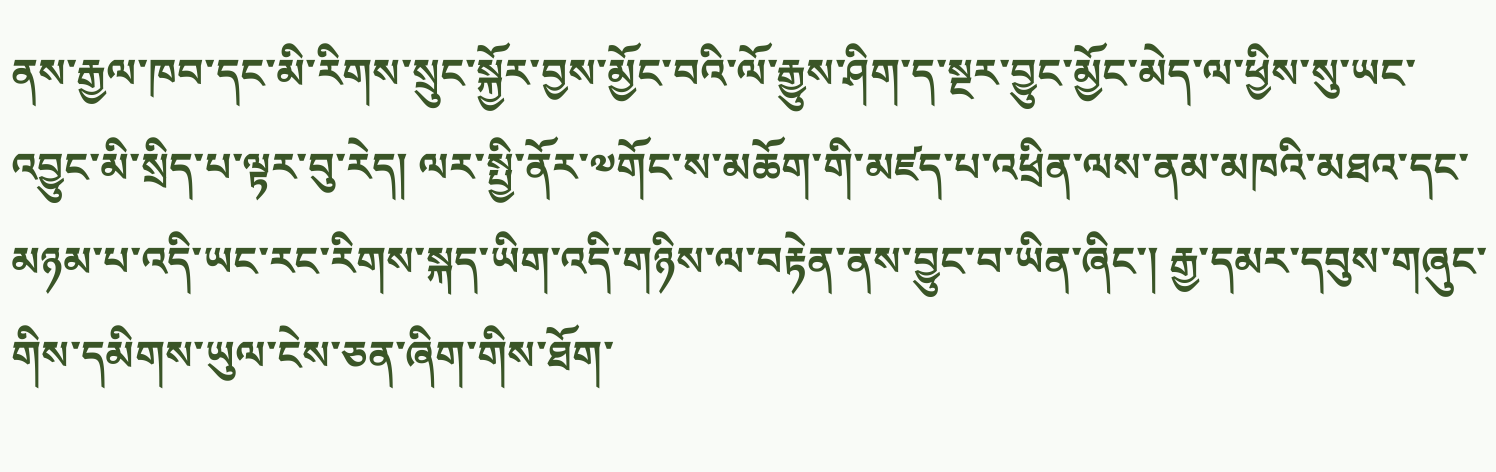ནས་རྒྱལ་ཁབ་དང་མི་རིགས་སྲུང་སྐྱོར་བྱས་མྱོང་བའི་ལོ་རྒྱུས་ཤིག་ད་སྔར་བྱུང་མྱོང་མེད་ལ་ཕྱིས་སུ་ཡང་འབྱུང་མི་སྲིད་པ་ལྟར་བུ་རེད། ལར་སྤྱི་ནོར་༧གོང་ས་མཆོག་གི་མཛད་པ་འཕྲིན་ལས་ནམ་མཁའི་མཐའ་དང་མཉམ་པ་འདི་ཡང་རང་རིགས་སྐད་ཡིག་འདི་གཉིས་ལ་བརྟེན་ནས་བྱུང་བ་ཡིན་ཞིང་། རྒྱ་དམར་དབུས་གཞུང་གིས་དམིགས་ཡུལ་ངེས་ཅན་ཞིག་གིས་ཐོག་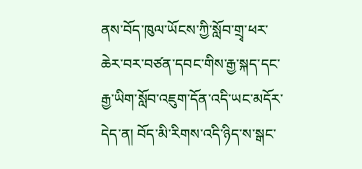ནས་བོད་ཁུལ་ཡོངས་ཀྱི་སློབ་གྲྭ་ཕར་ཆེར་བར་བཙན་དབང་གིས་རྒྱ་སྐད་དང་རྒྱ་ཡིག་སློབ་འཇུག་དོན་འདི་ཡང་མདོར་དེད་ན། བོད་མི་རིགས་འདི་ཉིད་ས་སྒང་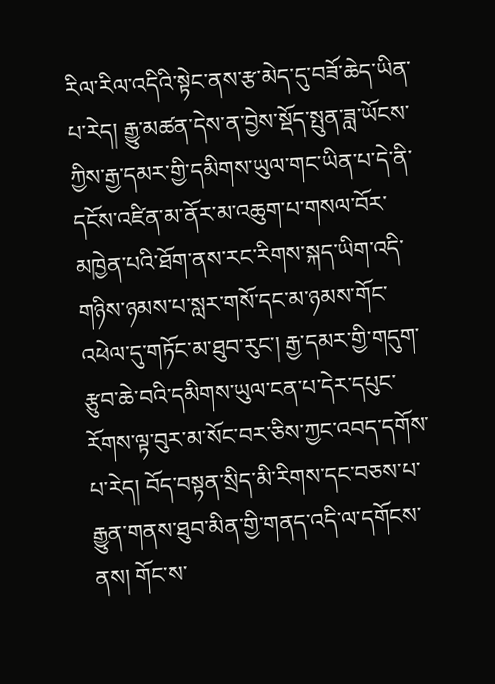རིལ་རིལ་འདིའི་སྟེང་ནས་རྩ་མེད་དུ་བཟོ་ཆེད་ཡིན་པ་རེད། རྒྱུ་མཚན་དེས་ན་བྱེས་སྡོད་སྤུན་ཟླ་ཡོངས་ཀྱིས་རྒྱ་དམར་གྱི་དམིགས་ཡུལ་གང་ཡིན་པ་དེ་ནི་དངོས་འཛིན་མ་ནོར་མ་འཆུག་པ་གསལ་བོར་མཁྱེན་པའི་ཐོག་ནས་རང་རིགས་སྐད་ཡིག་འདི་གཉིས་ཉམས་པ་སླར་གསོ་དང་མ་ཉམས་གོང་འཕེལ་དུ་གཏོང་མ་ཐུབ་རུང་། རྒྱ་དམར་གྱི་གདུག་རྩུབ་ཆེ་བའི་དམིགས་ཡུལ་ངན་པ་དེར་དཔུང་རོགས་ལྟ་བུར་མ་སོང་བར་ཅིས་ཀྱང་འབད་དགོས་པ་རེད། བོད་བསྟན་སྲིད་མི་རིགས་དང་བཅས་པ་རྒྱུན་གནས་ཐུབ་མིན་གྱི་གནད་འདི་ལ་དགོངས་ནས། གོང་ས་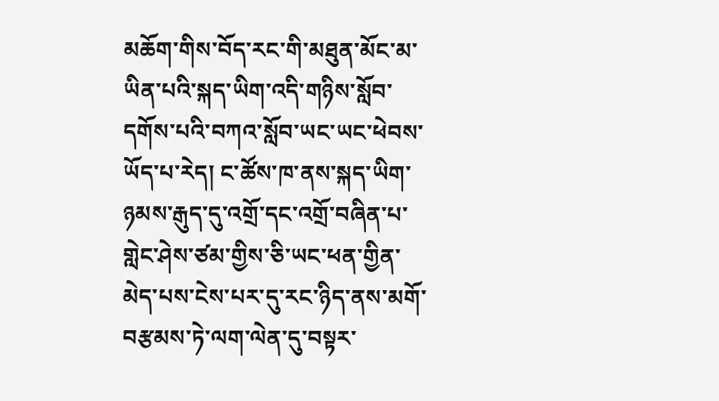མཆོག་གིས་བོད་རང་གི་མཐུན་མོང་མ་ཡིན་པའི་སྐད་ཡིག་འདི་གཉིས་སློབ་དགོས་པའི་བཀའ་སློབ་ཡང་ཡང་ཕེབས་ཡོད་པ་རེད། ང་ཚོས་ཁ་ནས་སྐད་ཡིག་ཉམས་རྒུད་དུ་འགྲོ་དང་འགྲོ་བཞིན་པ་གླེང་ཤེས་ཙམ་གྱིས་ཅི་ཡང་ཕན་གྱིན་མེད་པས་ངེས་པར་དུ་རང་ཉིད་ནས་མགོ་བརྩམས་ཏེ་ལག་ལེན་དུ་བསྟར་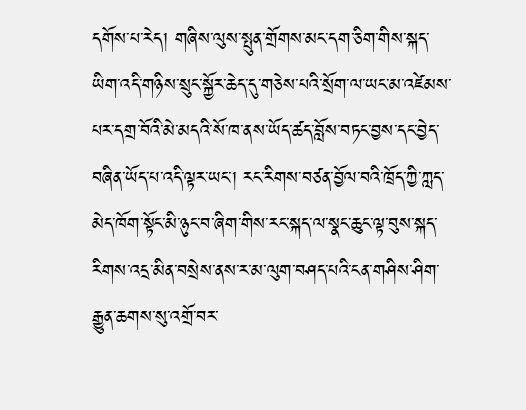དགོས་པ་རེད། གཞིས་ལུས་སྤུན་གྲོགས་མང་དག་ཅིག་གིས་སྐད་ཡིག་འདི་གཉིས་སྲུང་སྐྱོར་ཆེད་དུ་གཅེས་པའི་སྲོག་ལ་ཡང་མ་འཛེམས་པར་དགྲ་བོའི་མེ་མདའི་སོ་ཁ་ནས་ཡོད་ཚད་བློས་བཏང་བྱས་དང་བྱེད་བཞིན་ཡོད་པ་འདི་ལྟར་ཡང་། རང་རིགས་བཙན་བྱོལ་བའི་ཁྲོད་ཀྱི་ཀླད་མེད་ཁོག་སྟོང་མི་ཉུང་བ་ཞིག་གིས་རང་སྐད་ལ་སྣང་ཆུང་ལྟ་བུས་སྐད་རིགས་འདྲ་མིན་བསྲེས་ནས་ར་མ་ལུག་བཤད་པའི་ངན་གཤིས་ཤིག་རྒྱུན་ཆགས་སུ་འགྲོ་བར་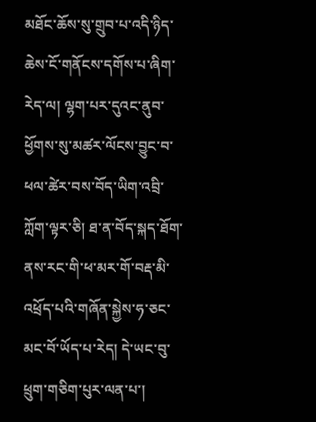མཐོང་ཆོས་སུ་གྲུབ་པ་འདི་ཉིད་ཆེས་ངོ་གནོངས་དགོས་པ་ཞིག་རེད་ལ། ལྷག་པར་དུའང་ནུབ་ཕྱོགས་སུ་མཚར་ལོངས་བྱུང་བ་ཕལ་ཚེར་བས་བོད་ཡིག་འབྲི་ཀློག་ལྟར་ཅི། ཐ་ན་བོད་སྐད་ཐོག་ནས་རང་གི་ཕ་མར་གོ་བརྡ་མི་འཕྲོད་པའི་གཞོན་སྐྱེས་ཧ་ཅང་མང་བོ་ཡོད་པ་རེད། དེ་ཡང་བུ་ཕྲུག་གཅིག་པུར་ལན་པ་།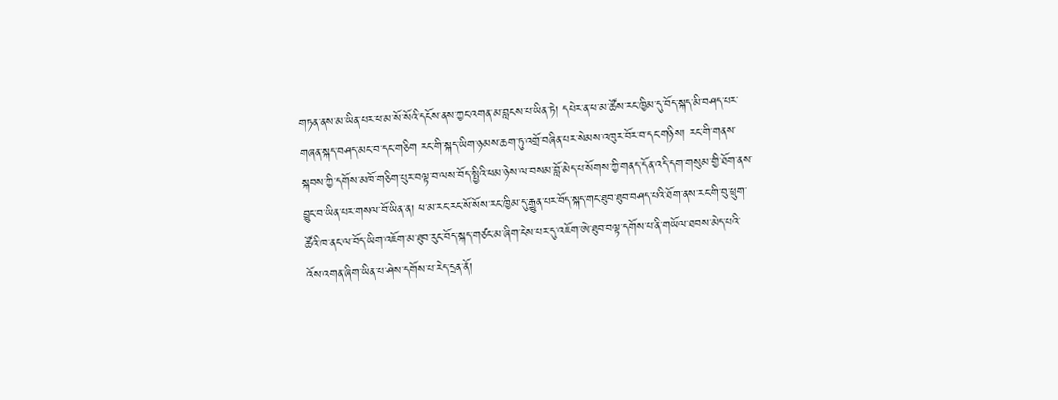གཏན་ནས་མ་ཡིན་པར་ཕ་མ་སོ་སོའི་དངོས་ནས་ཀྱང་འགན་མ་བླངས་པ་ཡིན་ཏེ། དཔེར་ན་ཕ་མ་ཚོས་རང་ཁྱིམ་དུ་བོད་སྐད་མི་བཤད་པར་གཞན་སྐད་བཤད་མང་བ་དང་གཅིག རང་གི་སྐད་ཡིག་ཉམས་ཆག་ཏུ་འགྲོ་བཞིན་པར་སེམས་འཁུར་བོར་བ་དང་གཉིས། རང་གི་གནས་སྐབས་ཀྱི་དགོས་མཁོ་གཅིག་པུར་བལྟ་བ་ལས་བོད་སྤྱིའི་ཕམ་ཉེས་ལ་བསམ་བློ་མེད་པ་སོགས་ཀྱི་གནད་དོན་འདི་དག་གསུམ་གྱི་ཐོག་ནས་བྱུང་བ་ཡིན་པར་གསལ་བོ་ཡིན་ན། ཕ་མ་རང་རང་སོ་སོས་རང་ཁྱིམ་དུ་རྒྱུན་པར་བོད་སྐད་གང་ཐུབ་ཐུབ་བཤད་པའི་ཐོག་ནས་རང་གི་བུ་ཕྲུག་ཚོའི་ཁ་ནང་ལ་བོད་ཡིག་འཇོག་མ་ཐུབ་རུང་བོད་སྐད་གཙང་མ་ཞིག་ངེས་པར་དུ་འཇོག་ཨེ་ཐུབ་བལྟ་དགོས་པ་ནི་གཡོལ་ཐབས་མེད་པའི་འོས་འགན་ཞིག་ཡིན་པ་ཤེས་དགོས་པ་རེད་དྲན་ནོ།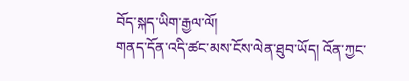བོད་སྐད་ཡིག་རྒྱལ་ལོ།
གནད་དོན་འདི་ཚང་མས་ངོས་ལེན་ཐུབ་ཡོད། འོན་ཀྱང་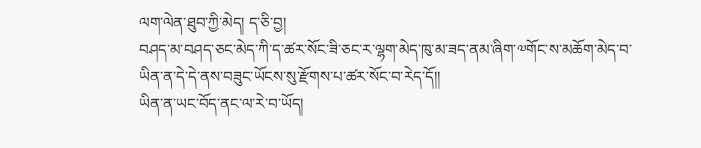ལག་ལེན་ཐུབ་ཀྱི་མེད། ད་ཅི་བྱ།
བཤད་མ་བཤད་ཅང་མེད་ཀི་ད་ཚར་སོང་ཟི་ཅང་ར་ལྷག་མེད་ཁུ་མ་ཟད་ནམ་ཞིག་༧གོང་ས་མཆོག་མེད་བ་ཡིན་ན་དེ་དེ་ནས་བཟུང་ཡོངས་སུ་རྫོགས་པ་ཚར་སོང་བ་རེད་དོ།།
ཡིན་ན་ཡང་བོད་ནང་ལ་རེ་བ་ཡོད།